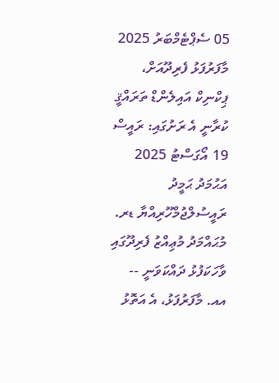05 ސެޕްޓެމްބަރު 2025
މާފަރުފަޅު ފެރިދޫއަށް، ޕިކްނިކް އައިލެންޑް ތަރައްޤީ ކުރާނީ އެ ރަށުގައި: ރައީސް
19 އޯގަސްޓު 2025
އަޙުމަދު ޙަމީދު
ރައީސުލްޖުމްހޫރިއްޔާ ޑރ. މުޙައްމަދު މުޢިއްޒު ފެރިދޫގައި ވާހަކަފުޅު ދައްކަވަނީ --
އއ. މާފަރުފަޅު، އެ އަތޮޅު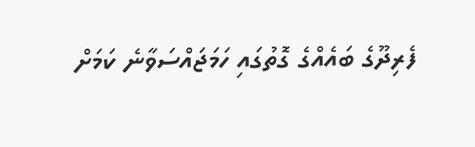ފެރިދޫގެ ބައެއްގެ ގޮތުގައި ހަމަޖައްސަވާނެ ކަމަށް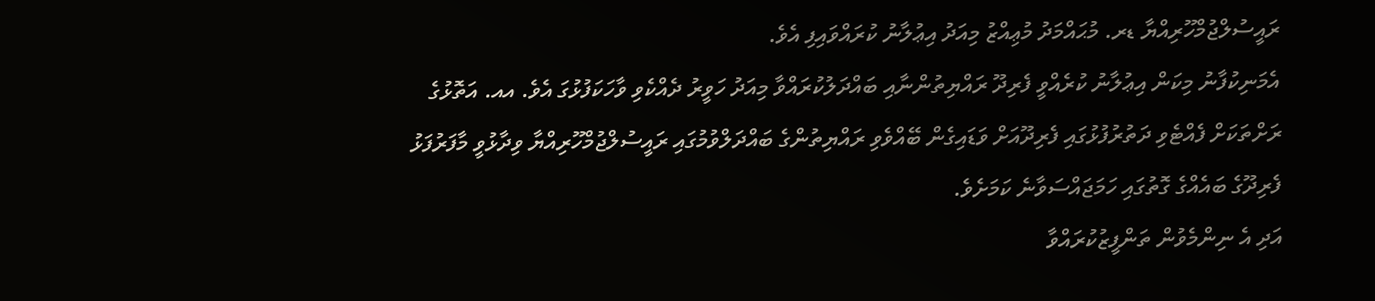ރައީސުލްޖުމްހޫރިއްޔާ ޑރ. މުޙައްމަދު މުޢިއްޒު މިއަދު އިޢުލާނު ކުރައްވައިފި އެވެ.
އެމަނިކުފާނު މިކަން އިޢުލާނު ކުރެއްވީ ފެރިދޫ ރައްޔިތުންނާއި ބައްދަލުކުރައްވާ މިއަދު ހަވީރު ދެއްކެވި ވާހަކަފުޅުގަ އެވެ. އއ. އަތޮޅުގެ ރަށްތަކަށް ފެއްޓެވި ދަތުރުފުޅުގައި ފެރިދޫއަށް ވަޑައިގެން ބޭއްވެވި ރައްޔިތުންގެ ބައްދަލްވުމުގައި ރައީސުލްޖުމްހޫރިއްޔާ ވިދާޅުވީ މާފަރުފަޅު ފެރިދޫގެ ބައެއްގެ ގޮތުގައި ހަމަޖައްސަވާނެ ކަމަށެވެ.
އަދި އެ ނިންމެވުން ތަންފީޒުކުރައްވާ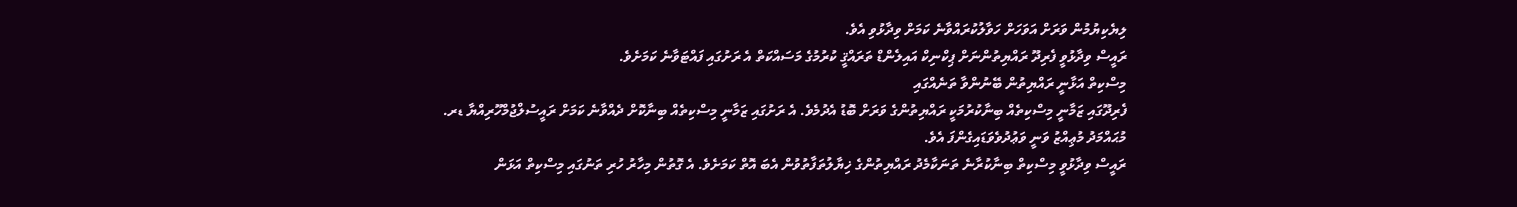ލިޔެކިޔުމުން ވަރަށް އަވަހަށް ހަވާލުކުރައްވާނެ ކަމަށް ވިދާޅުވި އެވެ.
ރައީސް ވިދާޅުވީ ފެރިދޫ ރައްޔިތުންނަށް ޕިކްނިކް އައިލެންޑް ތަރައްޤީ ކުރުމުގެ މަސައްކަތް އެ ރަށުގައި ފައްޓަވާނެ ކަމަށެވެ.
މިސްކިތް އަޅާނީ ރައްޔިތުން ބޭނުންވާ ތަނެއްގައި
ފެރިދޫގައި ޒަމާނީ މިސްކިތެއް ބިނާކުރުމަކީ ރައްޔިތުންގެ ވަރަށް ބޮޑު އެދުމެވެ. އެ ރަށުގައި ޒަމާނީ މިސްކިތެއް ބިނާކޮށް ދެއްވާނެ ކަމަށް ރައީސުލްޖުމްހޫރިއްޔާ ޑރ. މުޙައްމަދު މުޢިއްޒު ވަނީ ވަޢުދުވެވަޑައިގެންފަ އެވެ.
ރައީސް ވިދާޅުވީ މިސްކިތް ބިނާކުރާނެ ތަނަކާމެދު ރައްޔިތުންގެ ޚިޔާލުތަފާތުވުން އެބަ އޮތް ކަމަށެވެ. އެ ގޮތުން މިހާރު ހުރި ތަނުގައި މިސްކިތް އަޅަން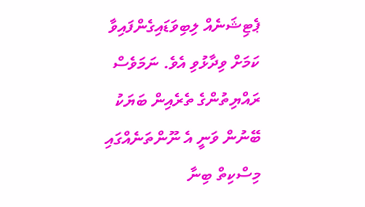ޕެޓިޝަނެއް ލިބިވަޑައިގެންފައިވާ ކަމަށް ވިދާޅުވި އެވެ. ނަމަވެސް ރައްޔިތުންގެ ތެރެއިން ބަޔަކު ބޭނުން ވަނީ އެ ނޫންތަނެއްގައި މިސްކިތް ބިނާ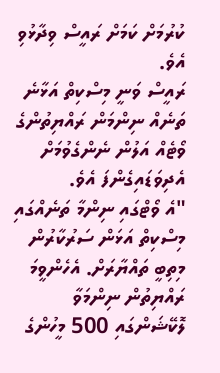ކުރުމަށް ކަމަށް ރައީސް ވިދާޅުވި އެވެ.
ރައީސް ވަނީ މިސްކިތް އަޅާނެ ތަނެއް ނިންމަން ރައްޔިތުންގެ ވޯޓެއް އަލުން ނެންގެވުމަށް އެދިވަޑައިގެންފަ އެވެ.
"އެ ވޯޓްގައި ނިންމާ ތަނެއްގައި މިސްކިތް އަޅަން ސަރުކާރުން މިތިބީ ތައްޔާރަށް. އެހެންވީމަ ރައްޔިތުން ނިންމަވާ ލޮކޭޝަންގައި 500 މީހުންގެ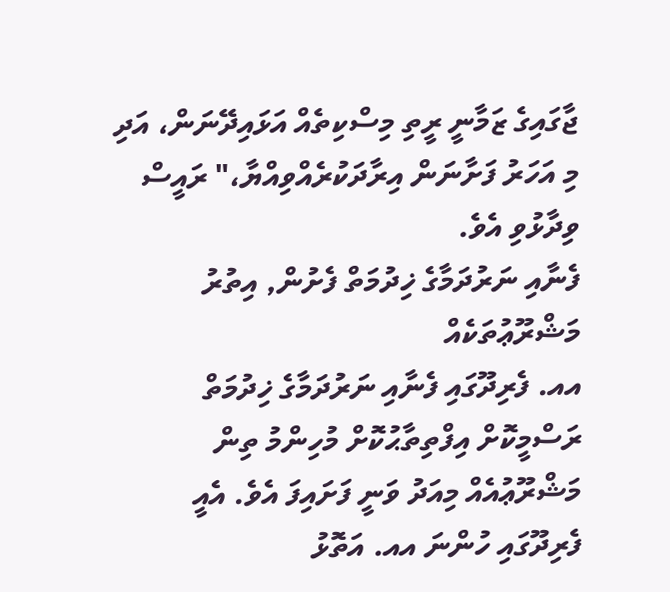ޖާގައިގެ ޒަމާނީ ރީތި މިސްކިތެއް އަޅައިދޭނަން، އަދި މި އަހަރު ފަށާނަން އިރާދަކުރެއްވިއްޔާ،" ރައީސް ވިދާޅުވި އެވެ.
ފެނާއި ނަރުދަމާގެ ޚިދުމަތް ފެށުން, އިތުރު މަޝްރޫޢުތަކެއް
އއ. ފެރިދޫގައި ފެނާއި ނަރުދަމާގެ ޚިދުމަތް ރަސްމީކޮށް އިފްތިތާޙުކޮށް މުހިންމު ތިން މަޝްރޫޢުއެއް މިއަދު ވަނީ ފަށައިފަ އެވެ. އެއީ ފެރިދޫގައި ހުންނަ އއ. އަތޮޅު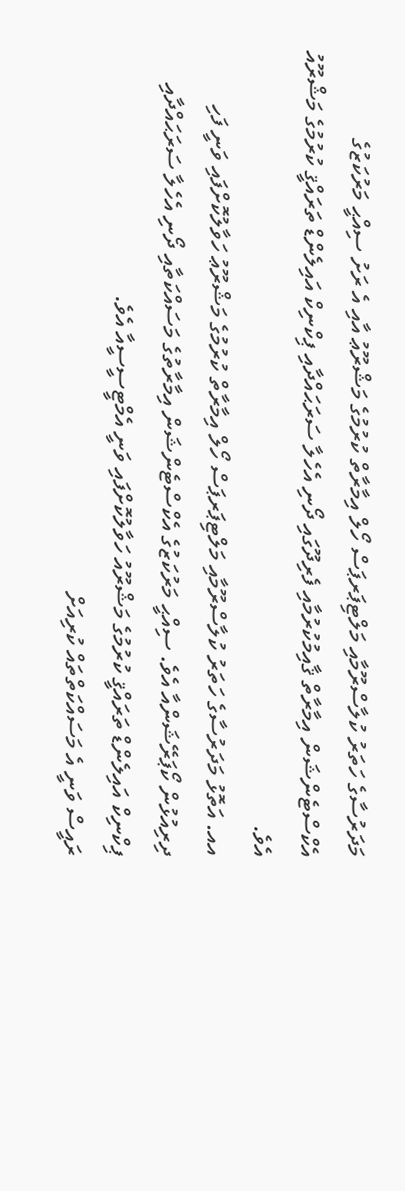މަދަރުސާގެ ހަތަރު ކުލާސްރޫމާއި މަލްޓިޕަރޕަސް ހޯލް އިމާރާތް ކުރުމުގެ މަޝްރޫޢު އާއި އެ ރަށު ސިއްޙީ މަރުކަޒުގެ އެކްސްޓެންޝަން އިމާރާތް ޤާއިމުކުރުމާއި ފެރިދޫގައި ދޯނި އެހެލާ ސަރަޙައްދާއި ޕިކްނިކް އައިލެންޑް ތަރައްޤީ ކުރުމުގެ މަޝްރޫއު އެވެ.
އއ. އަތޮޅު މަދަރުސާގެ ހަތަރު ކުލާސްރޫމާއި މަލްޓިޕަރޕަސް ހޯލް އިމާރާތް ކުރުމުގެ މަޝްރޫޢު ހަވާލުކޮށްފައި ވަނީ ފަހި ދިރިއުޅުން ކޯޕަރޭޝަންއާ އެވެ. ސިއްޙީ މަރުކަޒުގެ އެކްސްޓެންޝަން އިމާރާތުގެ މަސައްކަތާއި ދޯނި އެހެލާ ސަރަޙައްދާއި ޕިކްނިކް އައިލެންޑް ތަރައްޤީ ކުރުމުގެ މަޝްރޫއު ހަވާލުކޮށްފައި ވަނީ އެމްޓީސީސީއާ އެވެ.
ރައީސް ވަނީ އެ މަސައްކަތްތައް ކުރިއަށް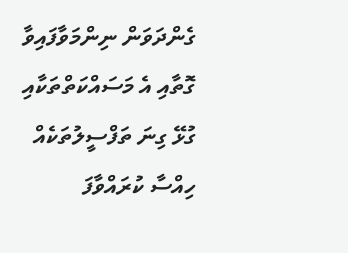ގެންދަވަން ނިންމަވާފައިވާ ގޮތާއި އެ މަސައްކަތްތަކާއި ގުޅޭ ގިނަ ތަފްސީލުތަކެއް ހިއްސާ ކުރައްވާފަ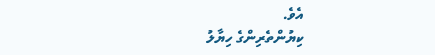އެވެ.
ކިޔުންތެރިންގެ ހިޔާލު